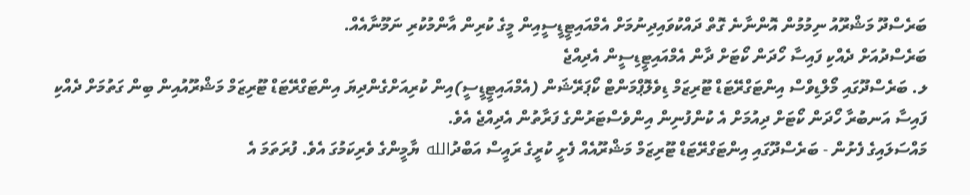ބަރެސްދޫ މަޝްރޫއު ނިމުމުން އޮންނާނެ ގޮތް ދައްކުވައިދިނުމަށް އެމްއައިޓީޑީސީއިން މީގެ ކުރިން އާންމުކުރި ނަމޫނާއެއް.
ބަރެސްދުއަށް ދެއްކި ފައިސާ ހޯދަން ކޯޓަށް ދާން އެމްއައިޓީޑިސީން އެދިއްޖެ
ލ. ބަރެސްދޫގައި މޯލްޑިވްސް އިންޓަގްރޭޓަޑް ޓޫރިޒަމް ޑިވެލޮޕްމަންޓް ކޯޕަރޭޝަން (އެމްއައިޓީޑީސީ)އިން ކުރިއަށްގެންދިޔަ އިންޓަގްރޭޓަޑް ޓޫރިޒަމް މަޝްރޫއުއިން ބިން ގަތުމަށް ދެއްކި ފައިސާ އަނބުރާ ހޯދަން ކޯޓަށް ދިއުމަށް އެ ކުންފުނިން އިންވެސްޓަރުންގެ ފަރާތުން އެދިއްޖެ އެވެ.
މައްސަލައިގެ ފެށުން - ބަރެސްދޫގައި އިންޓަގްރޭޓަޑް ޓޫރިޒަމް މަޝްރޫއެއް ފެށީ ކުރީގެ ރައީސް އަބްދުالله ޔާމީންގެ ވެރިކަމުގަ އެވެ. ފުރަތަމަ އެ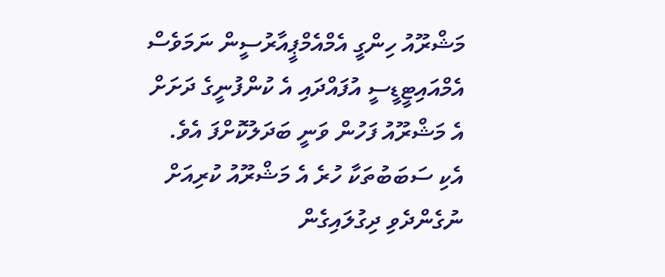މަޝްރޫއު ހިންގީ އެމްއެމްޕީއާރުސީން ނަމަވެސް އެމްއައިޓީޑީސީ އުފައްދައި އެ ކުންފުނީގެ ދަށަށް އެ މަޝްރޫއު ފަހުން ވަނީ ބަދަލުކޮށްފަ އެވެ.
އެކި ސަބަބުތަކާ ހުރެ އެ މަޝްރޫއު ކުރިއަށް ނުގެންދެވި ދިގުލައިގެން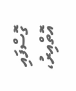ގޮސްފައި އޮތްއިރު،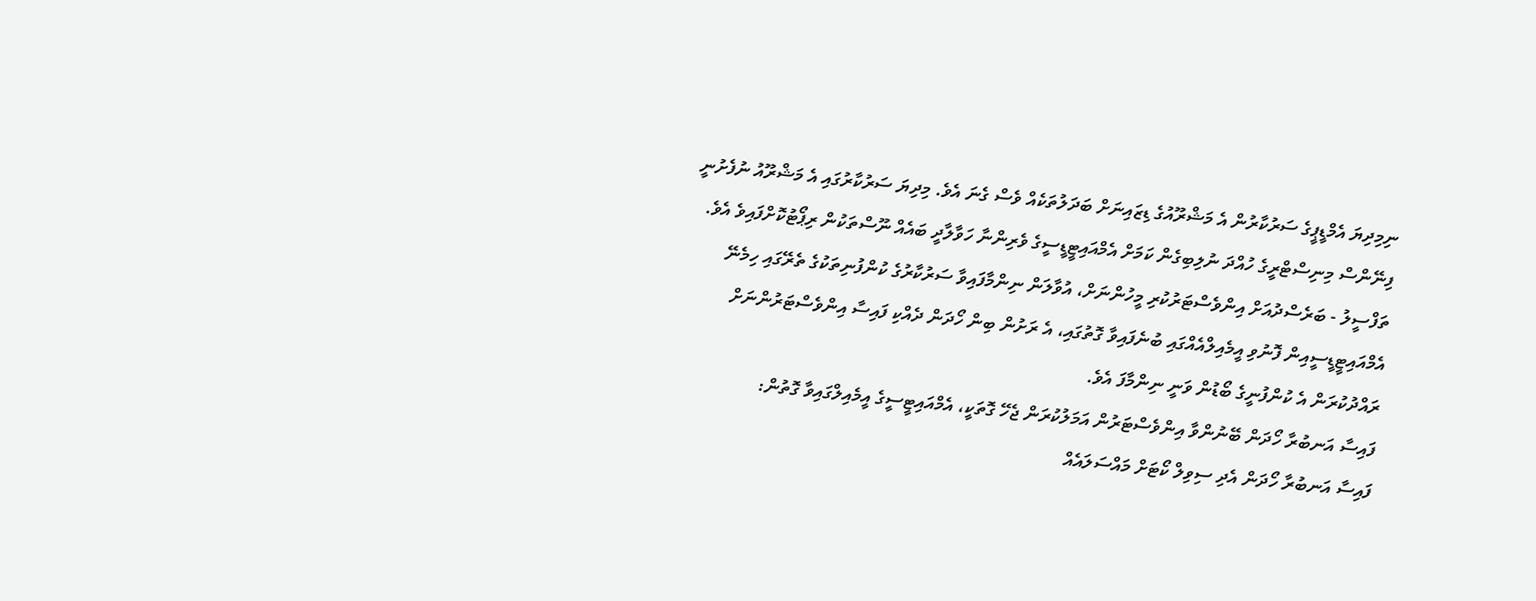ނިމިދިޔަ އެމްޑީޕީގެ ސަރުކާރުން އެ މަޝްރޫއުގެ ޑިޒައިނަށް ބަދަލުތަކެއް ވެސް ގެނަ އެވެ. މިދިޔަ ސަރުކާރުގައި އެ މަޝްރޫއު ނުފެށުނީ ފިނޭންސް މިނިސްޓްރީގެ ހުއްދަ ނުލިބިގެން ކަމަށް އެމްއައިޓީޑީސީގެ ވެރިންނާ ހަވާލާދީ ބައެއް ނޫސްތަކުން ރިޕޯޓުކޮށްފައިވެ އެވެ.
ތަފްސީލު - ބަރެސްދުއަށް އިންވެސްޓަރުކުރި މީހުންނަށް، އުވާލަން ނިންމާފައިވާ ސަރުކާރުގެ ކުންފުނިތަކުގެ ތެރޭގައި ހިމެނޭ އެމްއައިޓީޑީސީއިން ފޮނުވި އީމެއިލްއެއްގައި ބުނެފައިވާ ގޮތުގައި، އެ ރަށުން ބިން ހޯދަން ދެއްކި ފައިސާ އިންވެސްޓަރުންނަށް ރައްދުކުރަން އެ ކުންފުނީގެ ބޯޑުން ވަނީ ނިންމާފަ އެވެ.
ފައިސާ އަނބުރާ ހޯދަން ބޭނުންވާ އިންވެސްޓަރުން އަމަލުކުރަން ޖެހޭ ގޮތަކީ، އެމްއައިޓީސީގެ އީމެއިލްގައިވާ ގޮތުން:
ފައިސާ އަނބުރާ ހޯދަން އެދި ސިވިލް ކޯޓަށް މައްސަލައެއް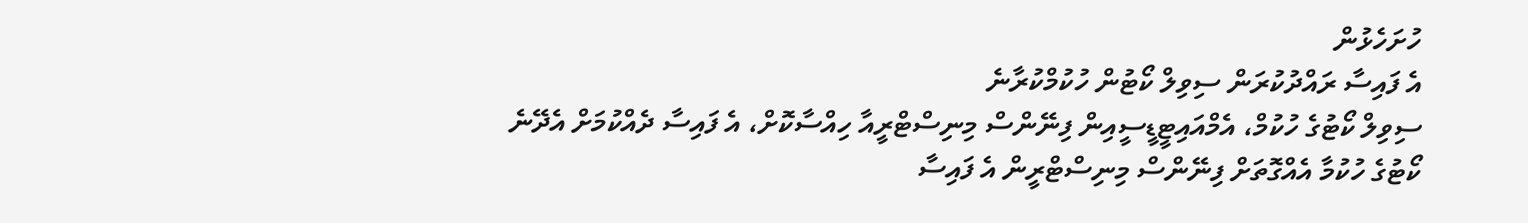ހުށަހެޅުން
އެ ފައިސާ ރައްދުކުރަން ސިވިލް ކޯޓުން ހުކުމްކުރާނެ
ސިވިލް ކޯޓުގެ ހުކުމް، އެމްއައިޓީޑީސީއިން ފިނޭންސް މިނިސްޓްރީއާ ހިއްސާކޮށް، އެ ފައިސާ ދެއްކުމަށް އެދޭނެ
ކޯޓުގެ ހުކުމާ އެއްގޮތަށް ފިނޭންސް މިނިސްޓްރީން އެ ފައިސާ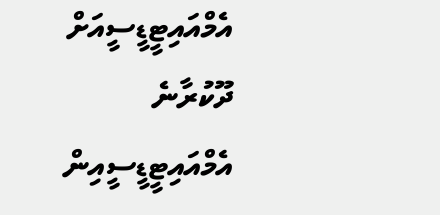އެމްއައިޓީޑީސީއަށް ދޫކުރާނެ
އެމްއައިޓީޑީސީއިން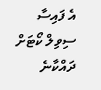އެ ފައިސާ ސިވިލް ކޯޓަށް ދައްކާނެ